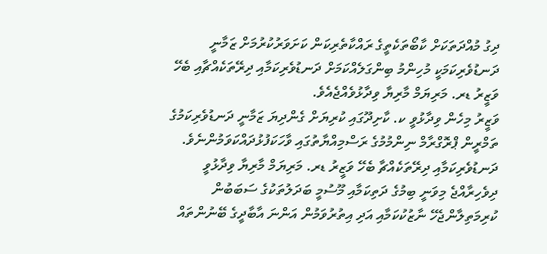ދިގު މުއްދަތަކަށް ކާބޯތަކެތީގެ ރައްކާތެރިކަން ކަށަވަރުކުރުމަށް ޒަމާނީ ދަނޑުވެރިކަމަކީ މުހިންމު ބިންގަލެއްކަމަށް ދަނޑުވެރިކަމާއި ދިރޭތަކެއްޗާއި ބެހޭ ވަޒީރު ޑރ. މަރިޔަމް މާރިޔާ ވިދާޅުވެއްޖެއެވެ.
ވަޒީރު މިހެން ވިދާޅުވީ ކ. ކާށިދޫގައި ކުރިޔަށް ގެންދިޔަ ޒަމާނީ ދަނޑުވެރިކަމުގެ ތަމްރީން ޕްރޮގްރާމް ނިންމުމުގެ ރަސްމިއްޔާތުގައި ވާހަކަފުޅުދައްކަވަމުންނެވެ.
ދަނޑުވެރިކަމާއި ދިރޭތަކެއްޗާ ބެހޭ ވަޒީރު ޑރ. މަރިޔަމް މާރިޔާ ވިދާޅުވީ ދިވެހިރާއްޖެ މިވަނީ ބިމުގެ ދަތިކަމާއި މޫސުމީ ބަދަލުތަކުގެ ސަބަބުން ކުރިމަތިލާންޖެހޭ ނާޒުކުކަމާއި އަދި އިތުރުވަމުން އަންނަ އާބާދީގެ ބޭނުންތައް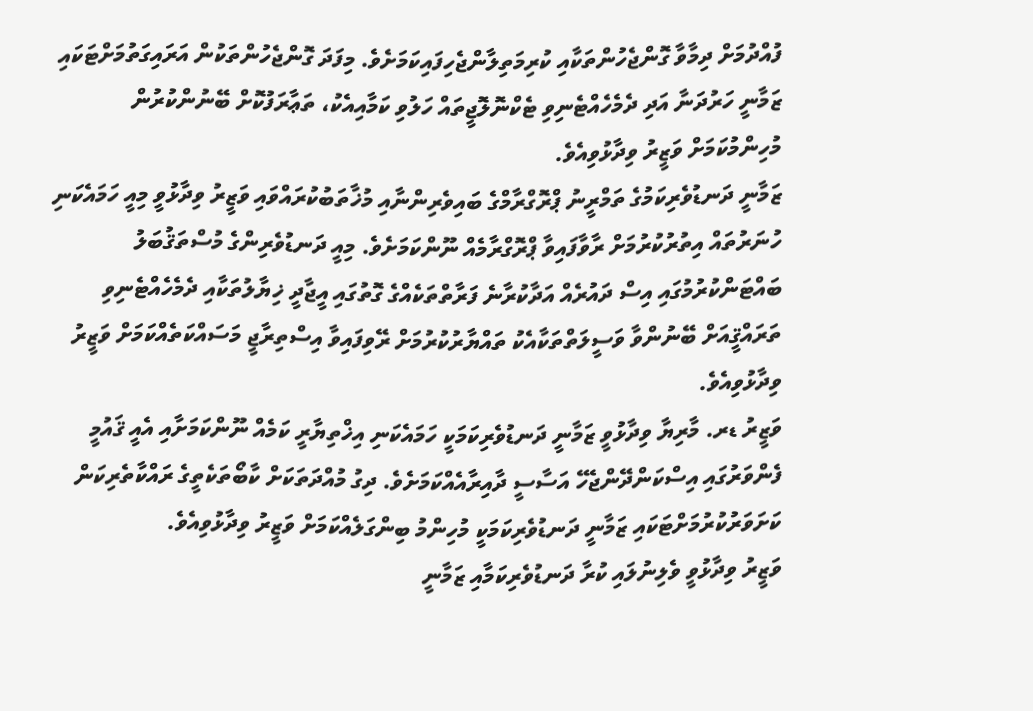ފުއްދުމަށް ދިމާވާ ގޮންޖެހުންތަކާއި ކުރިމަތިލާންޖެހިފައިކަމަށެވެ. މިފަދަ ގޮންޖެހުންތަކުން އަރައިގަތުމަށްޓަކައި ޒަމާނީ ހަރުދަނާ އަދި ދެމެހެއްޓެނިވި ޓެކްނޮލޮޖީތައް ހަލުވި ކަމާއިއެކު، ތަޢާރަފުކޮށް ބޭނުންކުރުން މުހިންމުކަމަށް ވަޒީރު ވިދާޅުވިއެވެ.
ޒަމާނީ ދަނޑުވެރިކަމުގެ ތަމްރީނު ޕްރޮގްރާމްގެ ބައިވެރިންނާއި މުޚާތަބުކުރައްވައި ވަޒީރު ވިދާޅުވީ މިއީ ހަމައެކަނި ހުނަރުތައް އިތުރުކުރުމަށް ރާވާފައިވާ ޕްރޮގްރާމެއް ނޫންކަމަށެވެ. މިއީ ދަނޑުވެރިންގެ މުސްތަޤުބަލު ބައްޓަންކުރުމުގައި އިސް ދައުރެއް އަދާކުރާނެ ފަރާތްތަކެއްގެ ގޮތުގައި އީޖާދީ ޚިޔާލުތަކާއި ދެމެހެއްޓެނިވި ތަރައްޤީއަށް ބޭނުންވާ ވަސީލަތްތަކާއެކު ތައްޔާރުކުރުމަށް ރޭވިފައިވާ އިސްތިރާޖީ މަސައްކަތެއްކަމަށް ވަޒީރު ވިދާޅުވިއެވެ.
ވަޒީރު ޑރ. މާރިޔާ ވިދާޅުވީ ޒަމާނީ ދަނޑުވެރިކަމަކީ ހަމައެކަނި އިޚްތިޔާރީ ކަމެއް ނޫންކަމަށާއި އެއީ ޤައުމީ ފެންވަރުގައި އިސްކަންދޭންޖެހޭ އަސާސީ ދާއިރާއެއްކަމަށެވެ. ދިގު މުއްދަތަކަށް ކާބޯތަކެތީގެ ރައްކާތެރިކަން ކަށަވަރުކުރުމަށްޓަކައި ޒަމާނީ ދަނޑުވެރިކަމަކީ މުހިންމު ބިންގަލެއްކަމަށް ވަޒީރު ވިދާޅުވިއެވެ.
ވަޒީރު ވިދާޅުވީ ވެލިނުލައި ކުރާ ދަނޑުވެރިކަމާއި ޒަމާނީ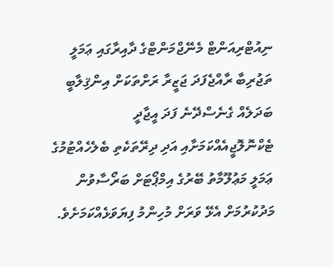ނިއުޓްރިއަންޓް މެނޭޖްމަންޓްގެ ދާއިރާގައި ޢަމަލީ ތަޖުރިބާ ރާއްޖެފަދަ ޖަޒީރާ ރަށްތަކަށް އިންޤިލާބީ ބަދަލެއް ގެނެސްދޭނެ ފަދަ އީޖާދީ ޓެކްނޮލޮޖީއެއްކަމަށާއި އަދި ދިރޭތަކެތި ބެލެހެއްޓުމުގެ ޢަމަލީ މަޢުލޫމާތު ބޭރުގެ އިމްޕޯޓަށް ބަރޯސާވުން މަދުކުރުމަށް އެޅޭ ވަރަށް މުހިންމު ފިޔަވަޅެއްކަމަށެވެ.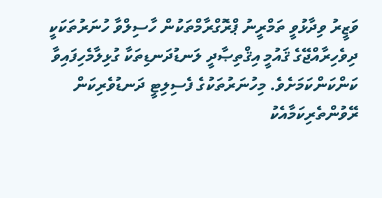ވަޒީރު ވިދާޅުވީ ތަމްރީނު ޕްރޮގްރާމްތަކުން ހާސިލްވާ ހުނަރުތަކަކީ ދިވެހިރާއްޖޭގެ ޤައުމީ އިޤްތިޞާދީ ލަނޑުދަނޑިތަކާ ގުޅިލާމެހިފައިވާ ކަންކަންކަމަށެވެ. މިހުނަރުތަކުގެ ފެސިލިޓީ ދަނޑުވެރިކަން ރޭވުންތެރިކަމާއެކު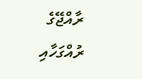ރާއްޖޭގެ ރުއްގަހާއި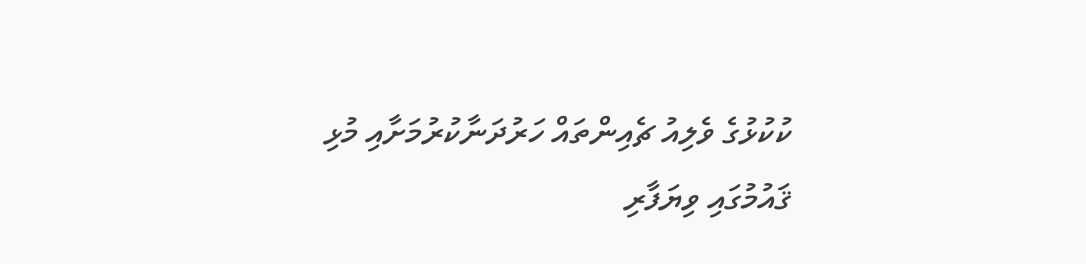ކުކުޅުގެ ވެލިއު ޗެއިންތައް ހަރުދަނާކުރުމަށާއި މުޅި ޤައުމުގައި ވިޔަފާރި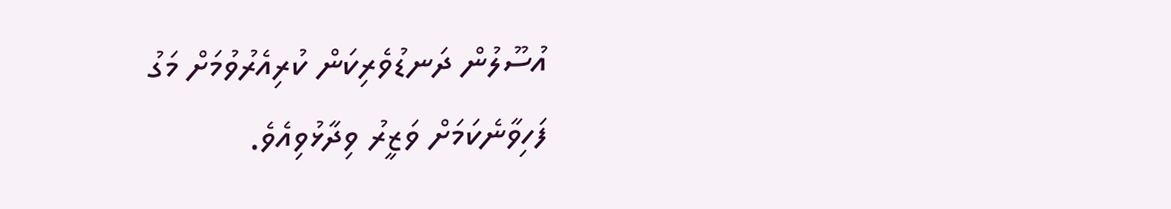އުސޫލުން ދަނޑުވެރިކަން ކުރިއެރުވުމަށް މަގު ފަހިވާނެކަމަށް ވަޒީރު ވިދާޅުވިއެވެ.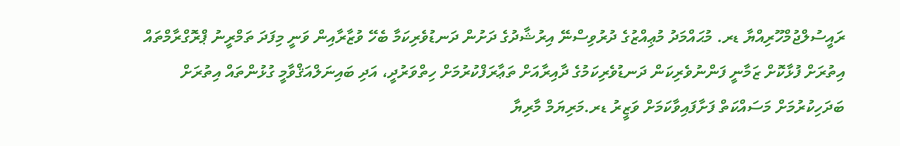ރައީސުލްޖުމްހޫރިއްޔާ ޑރ. މުޙައްމަދު މުޢިއްޒުގެ ދުރުވިސްނޭ އިރުޝާދުގެ ދަށުން ދަނޑުވެރިކަމާ ބެހޭ ވުޒާރާއިން ވަނީ މިފަދަ ތަމްރީނު ޕްރޮގްރާމްތައް އިތުރަށް ފުޅާކޮށް ޒަމާނީ ފަންނުވެރިކަން ދަނޑުވެރިކަމުގެ ދާއިރާއަށް ތަޢާރަފްކުރުމަށް ހިތްވަރުދީ، އަދި ބައިނަލްއަޤްވާމީ ގުޅުންތައް އިތުރަށް ބަދަހިކުރުމަށް މަސައްކަތް ފަށާފައިވާކަމަށް ވަޒީރު ޑރ.މަރިޔަމް މާރިޔާ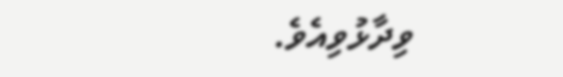ވިދާޅުވިއެވެ.